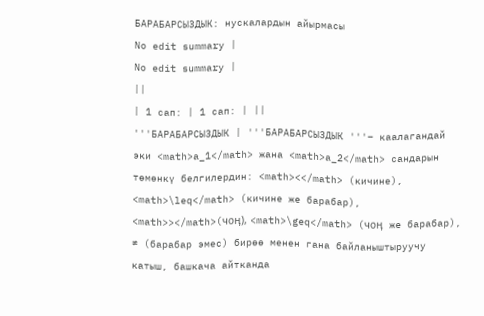БАРАБАРСЫЗДЫК: нускалардын айырмасы
No edit summary |
No edit summary |
||
| 1 сап: | 1 сап: | ||
'''БАРАБАРСЫЗДЫК | '''БАРАБАРСЫЗДЫК '''– каалагандай эки <math>a_1</math> жана <math>a_2</math> сандарын төмөнкү белгилердин: <math><</math> (кичине), <math>\leq</math> (кичине же барабар), <math>></math>(чоӊ), <math>\geq</math> (чоӊ же барабар), ≠ (барабар эмес) бирөө менен гана байланыштыруучу катыш, башкача айтканда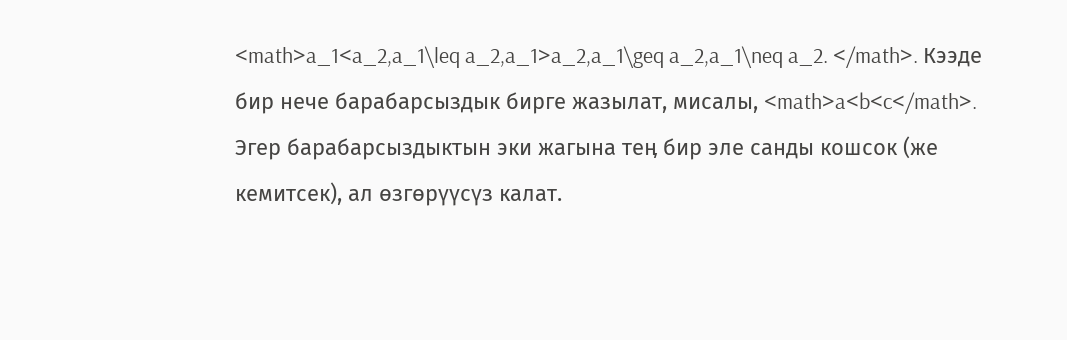<math>a_1<a_2,a_1\leq a_2,a_1>a_2,a_1\geq a_2,a_1\neq a_2. </math>. Кээде бир нече барабарсыздык бирге жазылат, мисалы, <math>a<b<c</math>. Эгер барабарсыздыктын эки жагына теӊ бир эле санды кошсок (же кемитсек), ал өзгөрүүсүз калат.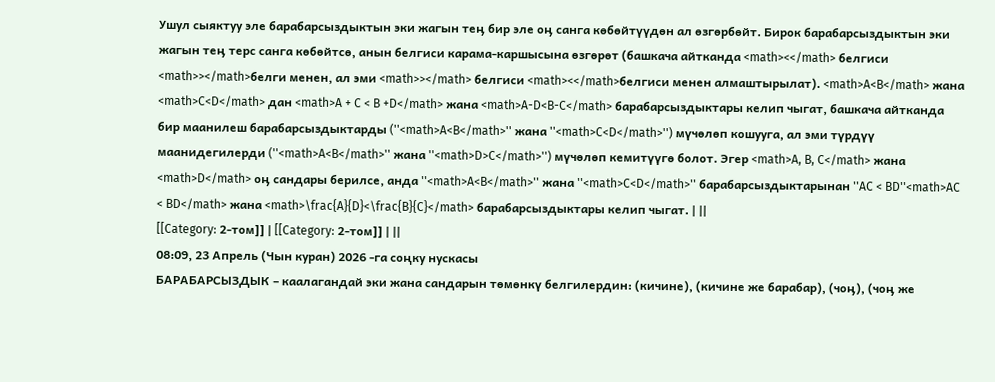Ушул сыяктуу эле барабарсыздыктын эки жагын теӊ бир эле оӊ санга көбөйтүүдөн ал өзгөрбөйт. Бирок барабарсыздыктын эки жагын теӊ терс санга көбөйтсө, анын белгиси карама-каршысына өзгөрөт (башкача айтканда <math><</math> белгиси <math>></math>белги менен, ал эми <math>></math> белгиси <math><</math>белгиси менен алмаштырылат). <math>A<B</math> жана <math>C<D</math> дан <math>A + C < B +D</math> жана <math>A-D<B-C</math> барабарсыздыктары келип чыгат, башкача айтканда бир маанилеш барабарсыздыктарды (''<math>A<B</math>'' жана ''<math>C<D</math>'') мүчөлөп кошууга, ал эми түрдүү маанидегилерди (''<math>A<B</math>'' жана ''<math>D>C</math>'') мүчөлөп кемитүүгө болот. Эгер <math>A, B, C</math> жана <math>D</math> оӊ сандары берилсе, анда ''<math>A<B</math>'' жана ''<math>C<D</math>'' барабарсыздыктарынан ''AC < BD''<math>AC < BD</math> жана <math>\frac{A}{D}<\frac{B}{C}</math> барабарсыздыктары келип чыгат. | ||
[[Category: 2-том]] | [[Category: 2-том]] | ||
08:09, 23 Апрель (Чын куран) 2026 -га соңку нускасы
БАРАБАРСЫЗДЫК – каалагандай эки жана сандарын төмөнкү белгилердин: (кичине), (кичине же барабар), (чоӊ), (чоӊ же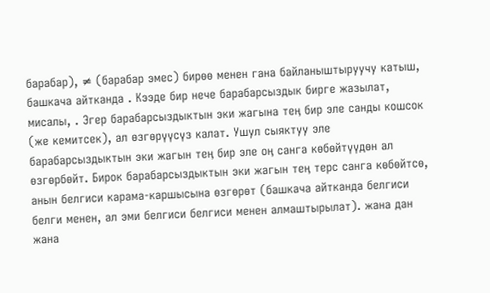барабар), ≠ (барабар эмес) бирөө менен гана байланыштыруучу катыш, башкача айтканда . Кээде бир нече барабарсыздык бирге жазылат, мисалы, . Эгер барабарсыздыктын эки жагына теӊ бир эле санды кошсок (же кемитсек), ал өзгөрүүсүз калат. Ушул сыяктуу эле барабарсыздыктын эки жагын теӊ бир эле оӊ санга көбөйтүүдөн ал өзгөрбөйт. Бирок барабарсыздыктын эки жагын теӊ терс санга көбөйтсө, анын белгиси карама-каршысына өзгөрөт (башкача айтканда белгиси белги менен, ал эми белгиси белгиси менен алмаштырылат). жана дан жана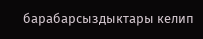барабарсыздыктары келип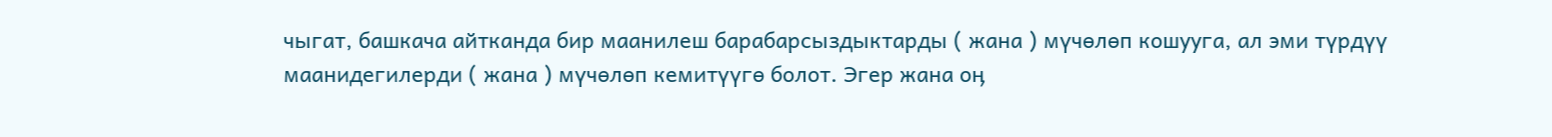чыгат, башкача айтканда бир маанилеш барабарсыздыктарды ( жана ) мүчөлөп кошууга, ал эми түрдүү маанидегилерди ( жана ) мүчөлөп кемитүүгө болот. Эгер жана оӊ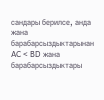сандары берилсе, анда жана барабарсыздыктарынан AC < BD жана барабарсыздыктары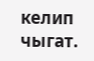келип чыгат.